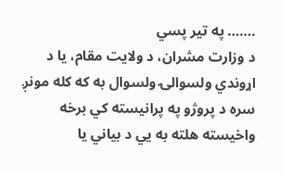……. په تیر پسي
د وزارت مشران، د ولایت مقام، یا د اړوندي ولسوالۍ ولسوال به که کله مونږ سره د پروژو په پرانیسته کي برخه واخیسته هلته به يي د بیاني یا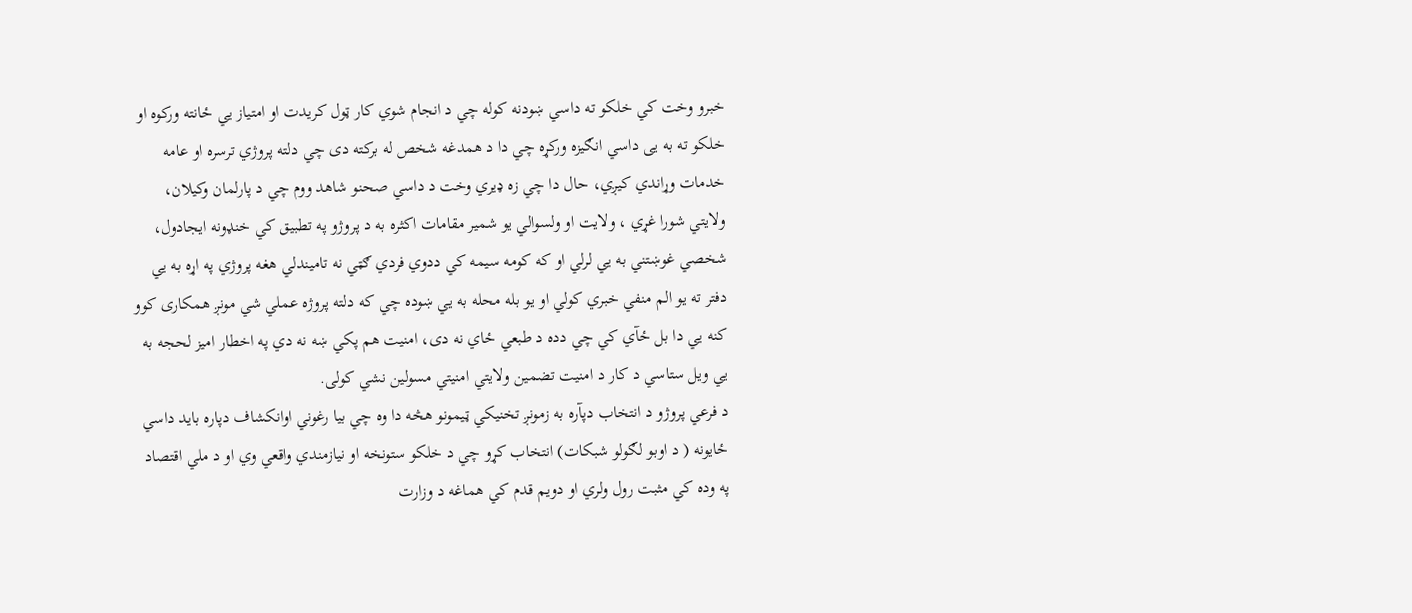خبرو وخت کي خلکو ته داسي ښودنه کوله چي د انجام شوي کار ټول کریدت او امتیاز يي ځانته ورکوه او خلکو ته به يی داسي انګیزه ورکړه چي دا د همدغه شخص له برکته دی چي دلته پروژي ترسره او عامه خدمات وړاندي کیږي، حال دا چي زه ډیري وخت د داسي صحنو شاهد ووم چي د پارلمان وکیلان، ولایتي شورا غړي ، ولایت او ولسوالي یو شمیر مقامات اکثره به د پروژو په تطبیق کي خنډونه ایجادول، شخصي غوښتني به يي لرلي او که کومه سیمه کي ددوي فردي ګټي نه تامیندلي هغه پروژي په اړه به يي دفتر ته یو الم منفي خبري کولي او یو بله محله به يي ښوده چي که دلته پروژه عملي شي مونږ همکاری کوو کنه يي دا بل ځآي کي چي دده د طبعي ځاي نه دی، امنیت هم پکي ښه نه دي په اخطار امیز لحجه به يي ویل ستاسي د کار د امنیت تضمین ولایتي امنیتي مسولین نشي کولی.
د فرعي پروژو د انتخاب دپآره به زمونږ تخنیکي ټيمونو هڅه دا وه چي بیا رغوني اوانکشاف دپاره باید داسي ځایونه ( د اوبو لګولو شبکات) انتخاب کړو چي د خلکو ستونخه او نیازمندي واقعي وي او د ملي اقتصاد په وده کي مثبت رول ولري او دویم قدم کي هماغه د وزارت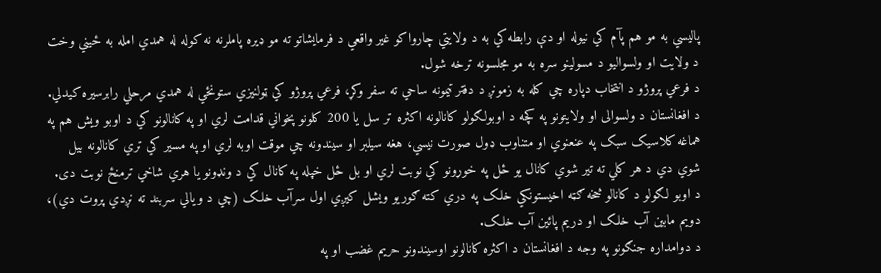پالیسي به مو هم پآم کي نیوله او دې رابطه کي به د ولایتي چارواکو غیر واقعي د فرمایشاتو ته مو ډيره پاملرنه نه کوله له همدي امله به ځيني وخت د ولایت او ولسوالیو د مسولینو سره به مو مجلسونه ترخه شول.
د فرعي پروژو د انتخاب دپاره چي کله به زمونږ د دفتر ټيمونه ساحي ته سفر وکړ، فرعي پروژو کي ټولنیزي ستونځي له همدي مرحلي رابرسیره کیدلي.
د افغانستان د ولسوالی او ولایتونو په کچه د اوبولګولو کانالونه اکثره تر سل یا 200 کلونو پخواني قدامت لري او په کانالونو کي د اوبو ویش هم په هماغه کلاسیک سبک په عنعنوي او متناوب ډول صورت نیسي، هغه سیلبر او سیندونه چي موقت اوبه لري او په مسیر کي تري کانالونه بیل شوي دي د هر کلي ته تیر شوي کانال یو ځل په خوړونو کي نوبت لري او بل ځل خپله په کانال کي د ونډونو یا هري شاخي ترمنځ نوبت دی.
د اوبو لګولو د کانالو څخه ګټه اخیستونکي خلک په دري کته ګوریو ویشل کیږي اول سرآب خلک (چي د ویالي سربند ته نږدي پروت دي)، دویم مابین آب خلک او دریم پائین آب خلک.
د دوامداره جنګونو په وجه د افغانستان د اکثره کانالونو اوسیندونو حریم غضب او په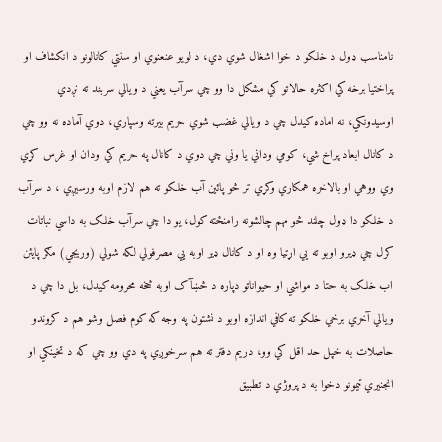نامناسب ډول د خلکو د خوا اشغال شوي دي، د لویو عنعنوي او سنتي کانالونو د انکشاف او پراختیا برخه کي اکثره حالاتو کي مشکل دا وو چي سرآب یعني د ویالي سربند ته نږدي اوسیدونکي، نه اماده کیدل چي د ویالي غضب شوي حریم بیرته وسپاري، دوي آماده نه وو چي د کانال ابعاد پراخ شي، کومي وداني یا وني چي دوي د کانال په حریم کي ودان او غرس کړي وي ووهي او بالاخره همکاري وکړي تر څو پائین آب خلکو ته هم لازم اوبه ورسیږي ، د سرآب د خلکو دا ډول چلند څو مهم چالشونه رامنځته کول، یو دا چي سرآب خلک به داسي نباتات کرل چي ډيرو اوبو ته يي اړتیا وه او د کانال ډير اوبه يي مصرفولي لکه شولي (وریجي) مګر پایئن اب خلک به حتا د مواشي او حیواناتو دپاره د څښآک اوبه څخه محرومه کیدل، بل دا چي د ویالي آخري برخي خلکو ته کافي اندازه اوبو د نشتون په وجه که کوم فصل وشو هم د کروندو حاصلات به خپل حد اقل کي وو، دریم دفتر ته هم سرخوږي په دي وو چي که د تخینکي او انجنیري ټیمونو دخوا به د پروژي د تطبیق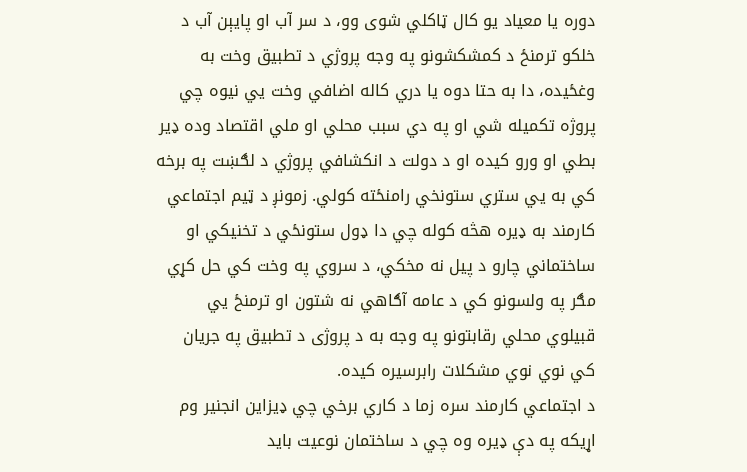دوره یا معیاد یو کال ټاکلي شوی وو، د سر آب او پایېن آب د خلکو ترمنځ د کمشکشونو په وجه پروژي د تطبیق وخت به وغځيده، دا به حتا دوه یا دري کاله اضافي وخت يي نیوه چي پروژه تکمیله شي او په دي سبب محلي او ملي اقتصاد وده ډير بطي او ورو کیده او د دولت د انکشافي پروژي د لګښت په برخه کي به يي ستري ستونخي رامنځته کولي. زمونږ د ټیم اجتماعي کارمند به ډیره هڅه کوله چي دا ډول ستونځي د تخنیکي او ساختماني چارو د پیل نه مخکي، د سروي په وخت کي حل کړي مګر په ولسونو کي د عامه آګاهي نه شتون او ترمنځ يي قبیلوي محلي رقابتونو په وجه به د پروژی د تطبیق په جریان کي نوي نوي مشکلات رابرسیره کیده.
د اجتماعي کارمند سره زما د کاري برخي چي ډیزاین انجنیر وم اړیکه په دې ډیره وه چي د ساختمان نوعیت باید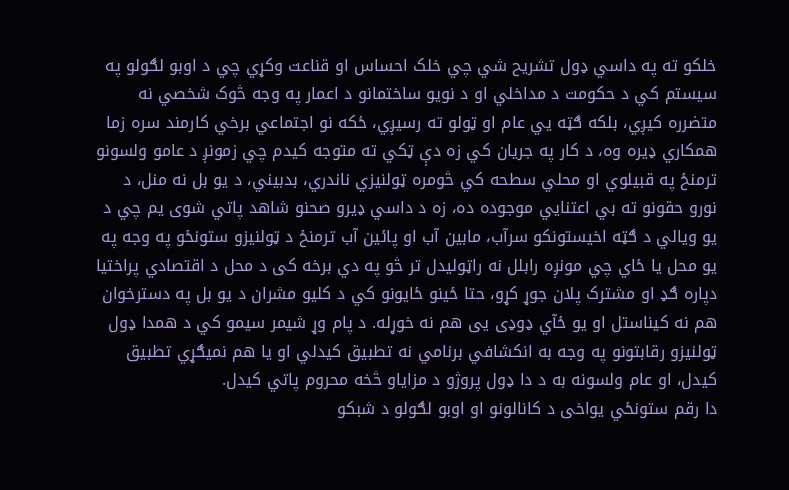خلکو ته په داسي ډول تشریح شي چي خلک احساس او قناعت وکړي چي د اوبو لګولو په سیستم کي د حکومت د مداخلي او د نویو ساختمانو د اعمار په وجه څوک شخصي نه متضرره کیږي، بلکه ګټه يي عام او ټولو ته رسیږي، ځکه نو اجتماعي برخي کارمند سره زما همکاري ډیره وه، د کار په جریان کي زه دې ټکي ته متوجه کیدم چي زمونږ د عامو ولسونو ترمنځ په قبیلوي او محلي سطحه کي څومره ټولنیزي ناندري، بدبیني، د یو بل نه منل، د نورو حقونو ته بي اعتنايي موجوده ده، زه د داسي ډیرو صحنو شاهد پاتي شوی یم چي د یو ویالي د ګټه اخیستونکو سرآب، مابین آب او پائین آب ترمنځ د ټولنیزو ستونځو په وجه په یو محل یا ځاي چي مونږه رابلل نه راټولیدل تر څو په دي برخه کی د محل د اقتصادي پراختیا دپاره ګډ او مشترک پلان جوړ کړو، حتا ځینو ځایونو کي د کلیو مشران د یو بل په دسترخوان هم نه کیناستل او یو ځآي ډوډی یی هم نه خوړله. د پام وړ شیمر سیمو کي د همدا ډول ټولنیزو رقابتونو په وجه به انکشافي برنامي نه تطبیق کیدلي او یا هم نمیګړي تطبیق کیدل، او عام ولسونه به د دا ډول پروژو د مزایاو څخه محروم پاتي کیدل.
دا رقم ستونځي یواخی د کانالونو او اوبو لګولو د شبکو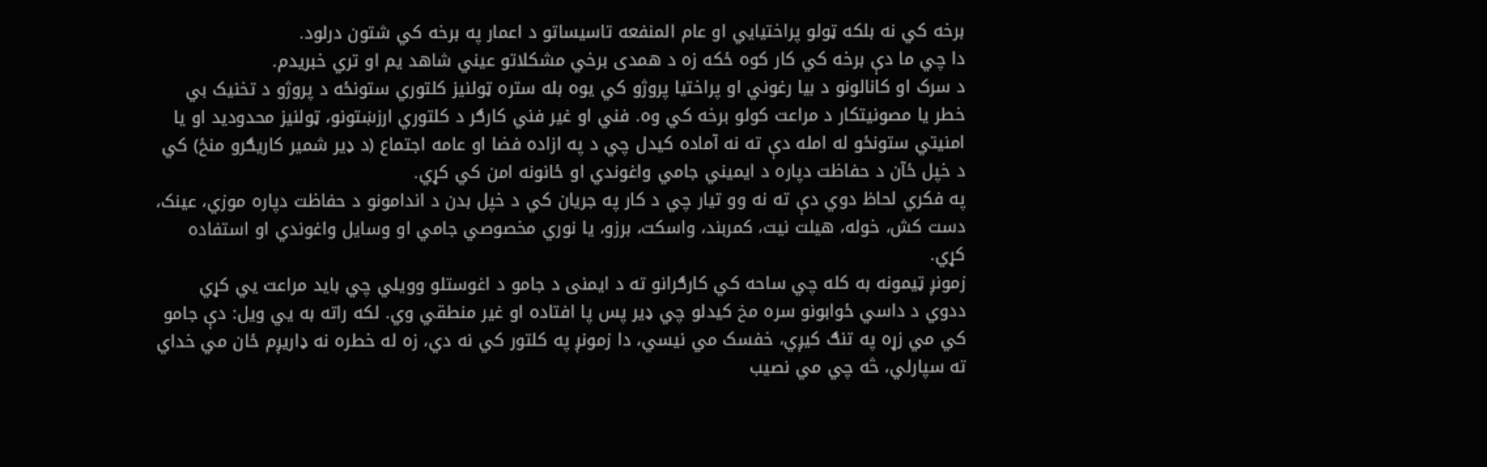برخه کي نه بلکه ټولو پراختیايي او عام المنفعه تاسیساتو د اعمار په برخه کي شتون درلود.
دا چي ما دې برخه کي کار کوه ځکه زه د همدی برخي مشکلاتو عیني شاهد یم او تري خبریدم.
د سرک او کانالونو د بیا رغوني او پراختیا پروژو کي یوه بله ستره ټولنیز کلتوري ستونځه د پروژو د تخنیک بي خطر یا مصونیتکار د مراعت کولو برخه کي وه. فني او غیر فني کارګر د کلتوري ارزښتونو، ټولنیز محدودید او یا امنیتي ستونځو له امله دې ته نه آماده کیدل چي د په ازاده فضا او عامه اجتماع (د ډیر شمیر کاریګرو منځ) کي د خپل ځآن د حفاظت دپاره د ایمیني جامي واغوندي او ځانونه امن کي کړي.
په فکري لحاظ دوي دې ته نه وو تیار چي د کار په جریان کي د خپل بدن د اندامونو د حفاظت دپاره موزي، عینک، دست کش، خوله، هیلت نیت، کمربند، واسکت، برزو، یا نوري مخصوصي جامي او وسایل واغوندي او استفاده کړي.
زمونږ ټیمونه به کله چي ساحه کي کارګرانو ته د ایمنی د جامو د اغوستلو وویلي چي باید مراعت يي کړي ددوي د داسي ځوابونو سره مخ کیدلو چي ډیر پس پا افتاده او غیر منطقي وي. لکه راته به يي ویل: دې جامو کي مي زړه په تنګ کیږي، خفسک مي نیسي، دا زمونږ په کلتور کي نه دي، زه له خطره نه ډاریږم ځان مي خداي ته سپارلي، څه چي مي نصیب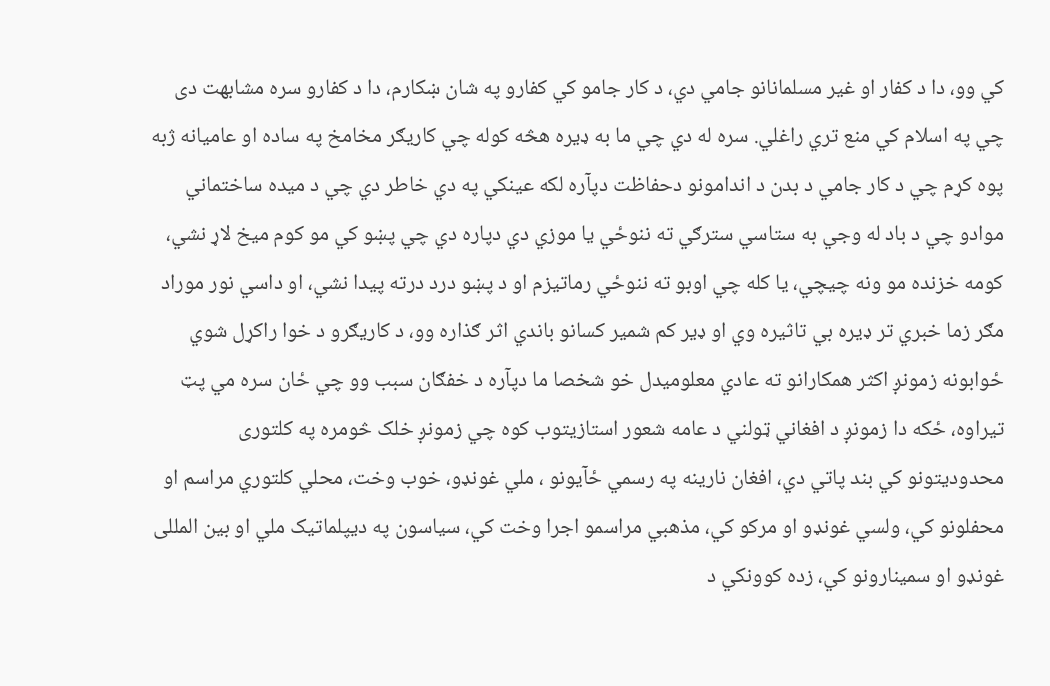کي وو، دا د کفار او غیر مسلمانانو جامي دي، د کار جامو کي کفارو په شان ښکارم، دا د کفارو سره مشابهت دی چي په اسلام کي منع تري راغلي. سره له دي چي ما به ډیره هڅه کوله چي کاریګر مخامخ په ساده او عامیانه ژبه پوه کړم چي د کار جامي د بدن د اندامونو دحفاظت دپآره لکه عینکي په دي خاطر دي چي د میده ساختماني موادو چي د باد له وجي به ستاسي سترګي ته ننوځي یا موزي دي دپاره دي چي پښو کي مو کوم میخ لاړ نشي، کومه خزنده مو ونه چيچي، یا کله چي اوبو ته ننوځي رماتیزم او د پښو درد درته پیدا نشي، او داسي نور موراد مګر زما خبري تر ډیره بي تاثیره وي او ډیر کم شمیر کسانو باندي اثر ګذاره وو، د کاریګرو د خوا راکړل شوي ځوابونه زمونږ اکثر همکارانو ته عادي معلومیدل خو شخصا ما دپآره د خفګان سبب وو چي ځان سره مي پټ تیراوه، ځکه دا زمونږ د افغاني ټولني د عامه شعور استازیتوب کوه چي زمونږ خلک څومره په کلتوری محدودیتونو کي بند پاتي دي، افغان نارینه په رسمي ځآیونو ، ملي غونډو، خوب وخت، محلي کلتوري مراسم او محفلونو کي، ولسي غونډو او مرکو کي، مذهبي مراسمو اجرا وخت کي، سیاسون په دیپلماتیک ملي او بین المللی غونډو او سمینارونو کي، زده کوونکي د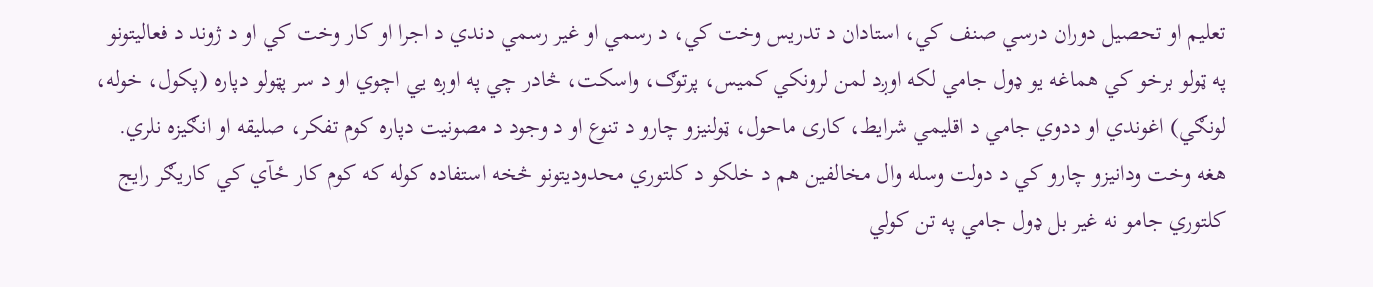تعلیم او تحصیل دوران درسي صنف کي، استادان د تدریس وخت کي، د رسمي او غیر رسمي دندي د اجرا او کار وخت کي او د ژوند د فعالیتونو په ټولو برخو کي هماغه یو ډول جامي لکه اوږد لمن لرونکي کمیس، پرتوګ، واسکت، څادر چي په اوږه يي اچوي او د سر پټولو دپاره (پکول، خوله، لونګي) اغوندي او ددوي جامي د اقلیمي شرایط، کاری ماحول، ټولنیزو چارو د تنوع او د وجود د مصونیت دپاره کوم تفکر، صلیقه او انګیزه نلري.
هغه وخت ودانیزو چارو کي د دولت وسله وال مخالفین هم د خلکو د کلتوري محدودیتونو څخه استفاده کوله که کوم کار ځآي کي کاریګر رایج کلتوري جامو نه غیر بل ډول جامي په تن کولي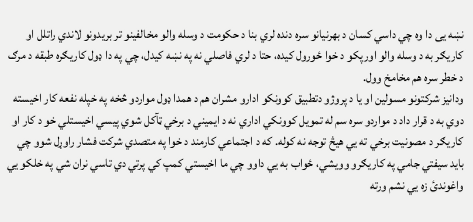نښه يی دا وه چي داسي کسان د بهرنیانو سره دنده لري بنا د حکومت د وسله والو مخالفینو تر بریدونو لاندي راتلل او کاریګر به د وسله والو اورپکو د خوا ځورول کیده، حتا د لري فاصلي نه په نښه کیدل، چي په دا ډول کاریګره طبقه د مرګ د خطر سره هم مخامخ وول.
ودانیز شرکتونو مسولین او یا د پروژو دتطبیق کوونکو ادارو مشران هم د همدا ډول مواردو څخه په خپله نفعه کار اخیسته دوي به د قرار داد د مواردو سره سم له تمویل کوونکي اداري نه د ایمیني د برخي ټآکل شوي پیسي اخیستلي خو د کار او کاریګر د مصونیت برخي ته يي هیڅ توجه نه کوله. که د اجتماعي کارمند د خوا په متصدي شرکت فشار راوړل شوو چي باید سیفتي جامي په کاریګرو وویشي، ځواب به يي داوو چي ما اخیستي کمپ کي پرتي دي تاسي نران شي په خلکو يي واغوندئ زه يي نشم ورته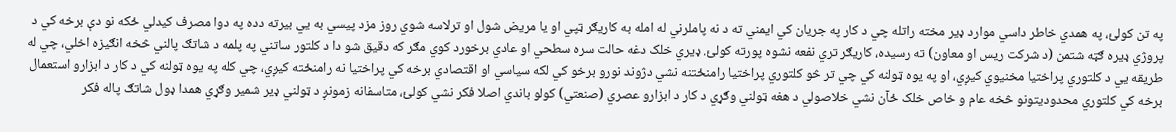په تن کولئ، په همدي خاطر داسي موارد ډیر مخته راتله چي د کار په جریان کي ایمني ته د نه پاملرني له امله به کاریګر ټپي او یا مریض شول او ترلاسه شوي روز مزد پیسي به يي بیرته دده په دوا مصرف کیدلي ځکه نو دې برخه کي د پروژي ډیره ګټه شتمن (د شرکت ریس او معاون) ته رسیده، کاریګر تري نفعه نشوه پورته کولئ. ډیري خلک دغه حالت سره سطحي او عادي برخورد کوي مګر که دقیق شو دا د کلتور ساتني په پلمه د شاتګ پالني څخه انګیزه اخلي، چي له طریقه يي د کلتوري پراختیا مخنیوي کیږي، او په یوه ټولنه کي چي تر څو کلتوري پراختیا رامنځتنه نشي دژوند نورو برخو کي لکه سیاسي او اقتصادي برخه کي پراختیا نه رامنځته کیږي، چي کله په یوه ټولنه کي د کار د ابزارو استعمال برخه کي کلتوري محدودیتونو څخه عام و خاص خلک ځآن نشي خلاصولي د هغه ټولني وګړي د کار د ابزارو عصري (صنعتي) کولو باندي اصلا فکر نشي کولئ، متاسفانه زمونږ د ټولني ډیر شمیر وګړي همدا ډول شاتګ پاله فکر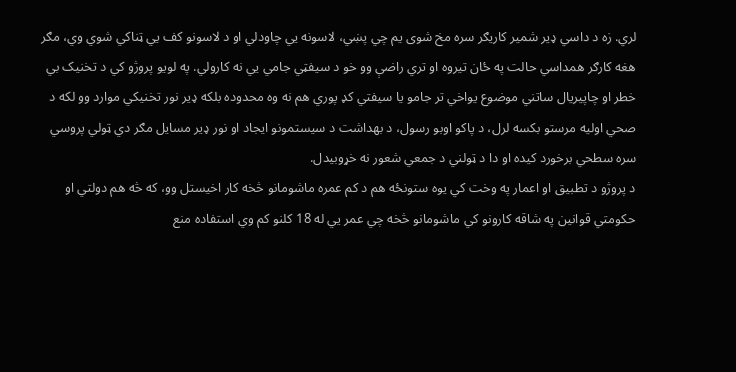لري. زه د داسي ډیر شمیر کاریګر سره مخ شوی یم چي پښي، لاسونه يي چاودلي او د لاسونو کف يي ټناکي شوي وي، مګر هغه کارګر همداسي حالت په ځان تیروه او تري راضې وو خو د سیفټي جامي يي نه کارولي. په لویو پروژو کي د تخنیک بي خطر او چاپیریال ساتني موضوع یواخي تر جامو یا سیفتي کډ پوري هم نه وه محدوده بلکه ډیر نور تخنیکي موارد وو لکه د صحي اولیه مرستو بکسه لرل، د پاکو اوبو رسول، د بهداشت د سیستمونو ایجاد او نور ډیر مسایل مګر دي ټولي پروسي سره سطحي برخورد کیده او دا د ټولني د جمعي شعور نه خړوبیدل.
د پروژو د تطبیق او اعمار په وخت کي یوه ستونځه هم د کم عمره ماشومانو څخه کار اخیستل وو، که څه هم دولتي او حکومتي قوانین په شاقه کارونو کي ماشومانو څخه چي عمر يي له 18 کلنو کم وي استفاده منع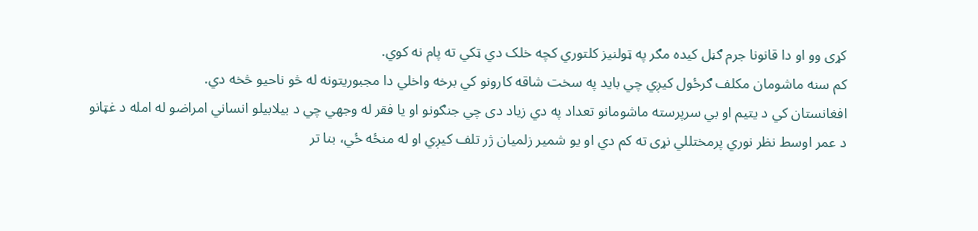کړی وو او دا قانونا جرم ګڼل کیده مګر په ټولنیز کلتوري کچه خلک دي ټکي ته پام نه کوي.
کم سنه ماشومان مکلف ګرځول کیږي چي باید په سخت شاقه کارونو کي برخه واخلي دا مجبوریتونه له څو ناحیو څخه دي.
افغانستان کي د یتیم او بي سرپرسته ماشومانو تعداد په دي زیاد دی چي جنګونو او یا فقر له وجهي چي د بیلابیلو انساني امراضو له امله د غټانو د عمر اوسط نظر نوري پرمختللي نړی ته کم دي او یو شمیر زلمیان ژر تلف کیږي او له منځه ځي، بنا تر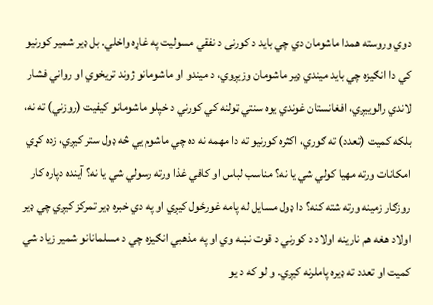دوي وروسته همدا ماشومان دي چي باید د کورنی د نفقي مسولیت په غاړه واخلي. بل ډیر شمیر کورنیو کي دا انګیزه چي باید میندي ډیر ماشومان وزیږوي، د میندو او ماشومانو ژوند تریخوي او رواني فشار لاندي رالوییږي، افغانستان غوندي یوه سنتي ټولنه کي کورني د خپلو ماشومانو کیفیت (روزني) ته نه، بلکه کمیت (تعدد) ته ګوري، اکثره کورنیو ته دا مهمه نه ده چي ماشوم يي څه ډول ستر کیږي، زده کړي امکانات ورته مهیا کولي شي یا نه؟ مناسب لباس او کافي غذا ورته رسولي شي یا نه؟ آینده دپاره کار روزګار زمینه ورته شته کنه؟ دا ډول مسایل له پامه غورځول کیږي او په دي خبره ډیر تمرکز کیږي چي ډیر اولاد هغه هم نارینه اولاد د کورني د قوت نښه وي او په مذهبي انګیزه چي د مسلمانانو شمیر زیاد شي کمیت او تعدد ته ډیره پاملرنه کیږي. و لو که د یو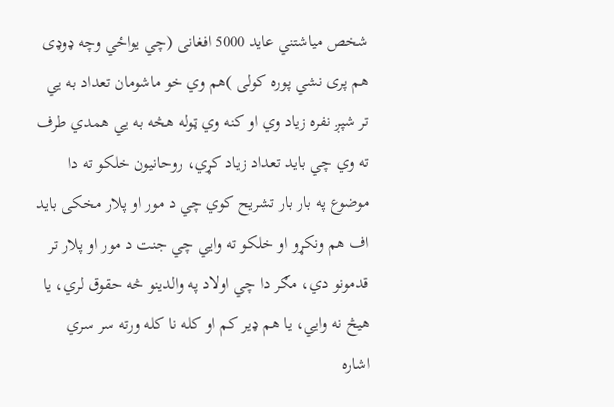شخص میاشتني عاید 5000 افغانی (چي یواځي وچه ډوډی هم پری نشي پوره کولی )هم وي خو ماشومان تعداد به يي تر شپږ نفره زیاد وي او کنه وي ټوله هڅه به يي همدي طرف ته وي چي باید تعداد زیاد کړي، روحانیون خلکو ته دا موضوع په بار بار تشریح کوي چي د مور او پلار مخکی باید اف هم ونکړو او خلکو ته وايي چي جنت د مور او پلار تر قدمونو دي، مګر دا چي اولاد په والدینو څه حقوق لري، یا هیڅ نه وايي، یا هم ډیر کم او کله نا کله ورته سر سري اشاره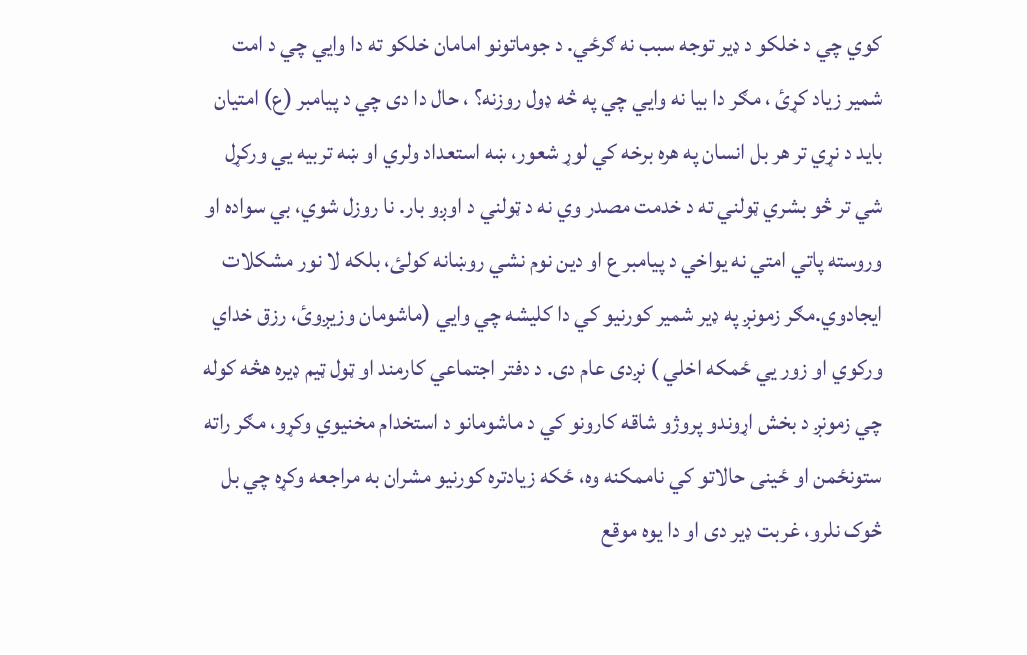کوي چي د خلکو د ډیر توجه سبب نه ګرځي. د جوماتونو امامان خلکو ته دا وايي چي د امت شمیر زیاد کړئ ، مګر دا بیا نه وايي چي په څه ډول روزنه؟ ، حال دا دی چي د پیامبر (ع) امتيان باید د نړي تر هر بل انسان په هره برخه کي لوړ شعور، ښه استعداد ولري او ښه تربیه يي ورکړل شي تر څو بشري ټولني ته د خدمت مصدر وي نه د ټولني د اوږو بار. نا روزل شوي، بي سواده او وروسته پاتي امتي نه یواخي د پیامبر ع او دین نوم نشي روښانه کولئ، بلکه لا نور مشکلات ایجادوي.مګر زمونږ په ډیر شمیر کورنیو کي دا کلیشه چي وايي (ماشومان وزیږوئ، رزق خداي ورکوي او زور يي ځمکه اخلي ) نږدی عام دی. د دفتر اجتماعي کارمند او ټول ټيم ډیره هڅه کوله چي زمونږ د بخش اړوندو پروژو شاقه کارونو کي د ماشومانو د استخدام مخنیوي وکړو، مګر راته ستونځمن او ځينی حالاتو کي ناممکنه وه، ځکه زیادتره کورنیو مشران به مراجعه وکړه چي بل څوک نلرو، غربت ډير دی او دا یوه موقع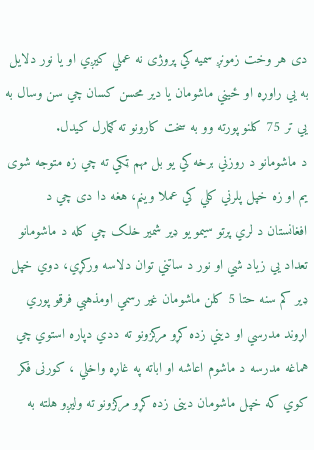دی هر وخت زمونږ سمیه کي پروژی نه عملي کیږي او یا نور دلایل به يي راوړه او ځيني ماشومان یا دیر محسن کسان چي سن وسال به يي تر 75 کلنو پورته وو به سخت کارونو ته ګمارل کیدل.
د ماشومانو د روزني برخه کي یو بل مهم ټکي ته چي زه متوجه شوی یم او زه خپل پلرني کلي کي عملا وینم، هغه دا دی چي د افغانستان د لري پرتو سیمو یو ډیر شمیر خلک چي کله د ماشومانو تعداد يي زیاد شي او نور د ساتني توان دلاسه ورکړي، دوي خپل ډير کم سنه حتا 5 کلن ماشومان غیر رسمي اومذهبي فرقو پوري اړوند مدرسي او دیني زده کړو مرکزونو ته ددي دپاره استوي چي هماغه مدرسه د ماشوم اعاشه او اباته په غاړه واخلي ، کورنی فکر کوي که خپل ماشومان دينی زده کړو مرکزونو ته ولیږو هلته به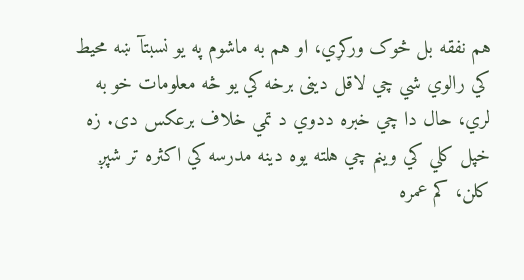هم نفقه بل څوک ورکړي، او هم به ماشوم په یو نسبتآ ښه محیط کي رالوي شي چي لاقل ديڼی برخه کي یو څه معلومات خو به لري، حال دا چي خبره ددوي د تمي خلاف برعکس دی. زه خپل کلي کي وینم چي هلته یوه دینه مدرسه کي اکثره تر شپږ کلن، کم عمره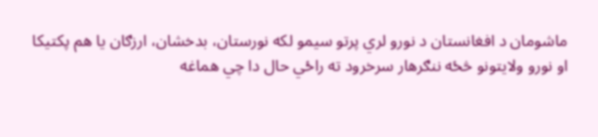ماشومان د افغانستان د نورو لري پرتو سیمو لکه نورستان، بدخشان، ارزګان یا هم پکتیکا او نورو ولایتونو څځه ننګرهار سرخرود ته راځي حال دا چي هماغه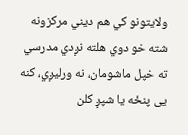ولایتونو کي هم دیني مرکزونه شته خو دوي هلته نږدي مدرسي ته خپل ماشومان، نه ورلیږي، کنه يی پنځه یا شپږ کلن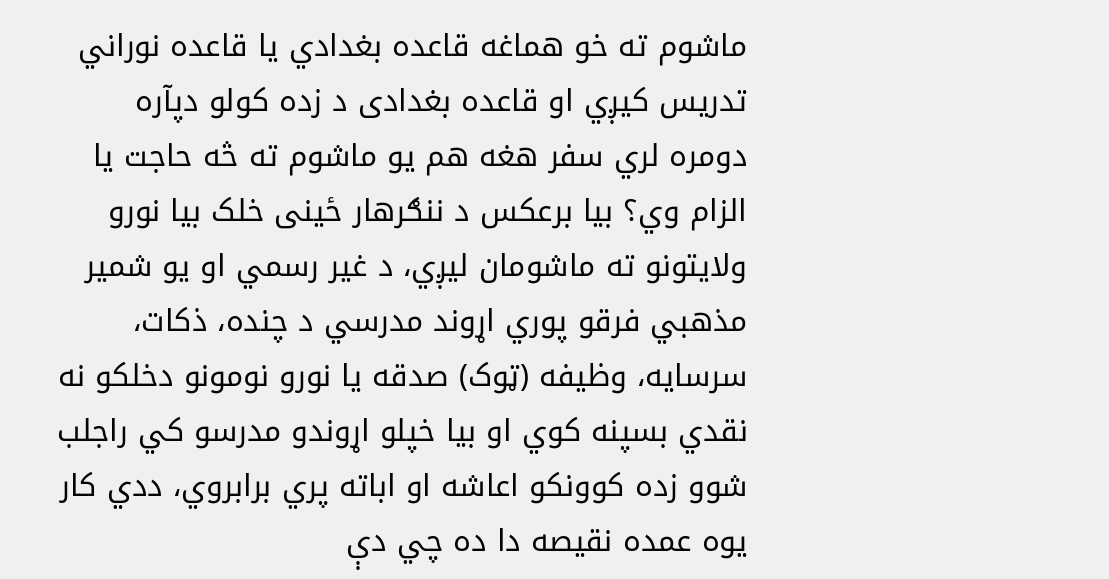ماشوم ته خو هماغه قاعده بغدادي یا قاعده نوراني تدریس کیږي او قاعده بغدادی د زده کولو دپآره دومره لري سفر هغه هم یو ماشوم ته څه حاجت یا الزام وي؟ بیا برعکس د ننګرهار ځینی خلک بیا نورو ولایتونو ته ماشومان لیږي، د غیر رسمي او یو شمیر مذهبي فرقو پوري اړوند مدرسي د چنده، ذکات، سرسایه، وظیفه (ټوک) صدقه یا نورو نومونو دخلکو نه نقدي بسپنه کوي او بیا خپلو اړوندو مدرسو کي راجلب شوو زده کوونکو اعاشه او اباته پري برابروي، ددي کار یوه عمده نقیصه دا ده چي دې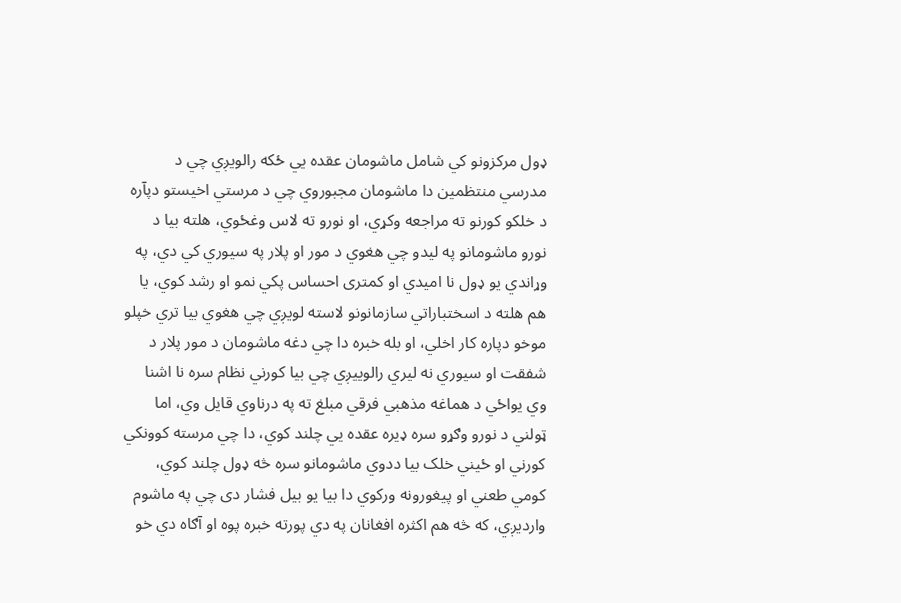ډول مرکزونو کي شامل ماشومان عقده يي ځکه رالویږي چي د مدرسي منتظمین دا ماشومان مجبوروي چي د مرستي اخیستو دپآره د خلکو کورنو ته مراجعه وکړي، او نورو ته لاس وغځوي، هلته بیا د نورو ماشومانو په لیدو چي هغوي د مور او پلار په سیوري کي دي، په وړاندي یو ډول نا امیدي او کمتری احساس پکي نمو او رشد کوي، یا هم هلته د اسختباراتي سازمانونو لاسته لویږي چي هغوي بیا تري خپلو موخو دپاره کار اخلي، او بله خبره دا چي دغه ماشومان د مور پلار د شفقت او سیوري نه لیري رالوییږي چي بیا کورني نظام سره نا اشنا وي یواځي د هماغه مذهبي فرقي مبلغ ته په درناوي قایل وي، اما ټولني د نورو وګړو سره ډیره عقده يي چلند کوي، دا چي مرسته کوونکي کورني او ځیني خلک بیا ددوي ماشومانو سره څه ډول چلند کوي، کومي طعني او پیغورونه ورکوي دا بیا یو بیل فشار دی چي په ماشوم واردیږي، که څه هم اکثره افغانان په دي پورته خبره پوه او آګاه دي خو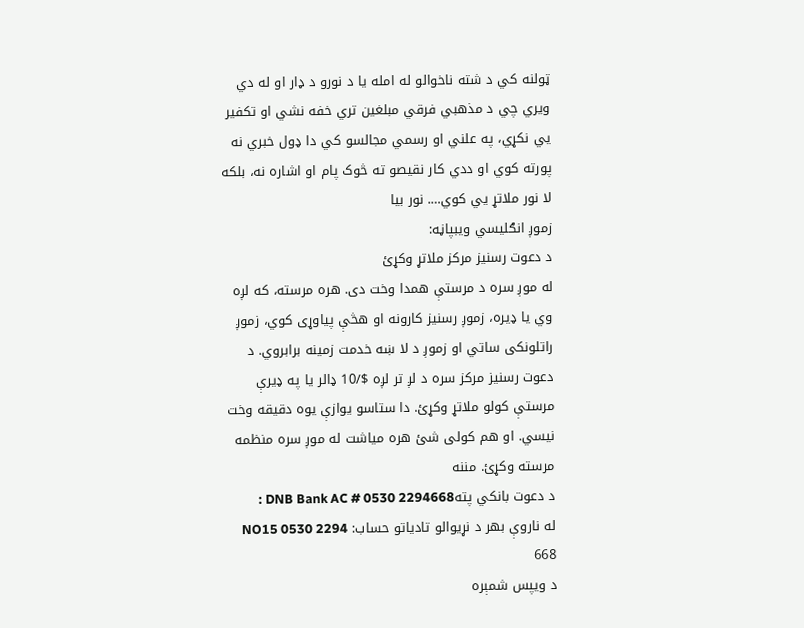ټولنه کي د شته ناخوالو له امله یا د نورو د ډار او له دي ویري چي د مذهبي فرقي مبلغین تري خفه نشي او تکفیر يي نکړي، په علني او رسمي مجالسو کي دا ډول خبري نه پورته کوي او ددي کار نقیصو ته څوک پام او اشاره نه، بلکه لا نور ملاتړ يي کوي…. نور بیا
زموږ انګلیسي ویبپاڼه:
د دعوت رسنیز مرکز ملاتړ وکړئ
له موږ سره د مرستې همدا وخت دی. هره مرسته، که لږه وي یا ډیره، زموږ رسنیز کارونه او هڅې پیاوړی کوي، زموږ راتلونکی ساتي او زموږ د لا ښه خدمت زمینه برابروي. د دعوت رسنیز مرکز سره د لږ تر لږه $/10 ډالر یا په ډیرې مرستې کولو ملاتړ وکړئ. دا ستاسو یوازې یوه دقیقه وخت نیسي. او هم کولی شئ هره میاشت له موږ سره منظمه مرسته وکړئ. مننه
د دعوت بانکي پتهDNB Bank AC # 0530 2294668 :
له ناروې بهر د نړیوالو تادیاتو حساب: NO15 0530 2294 668
د ویپس شمېره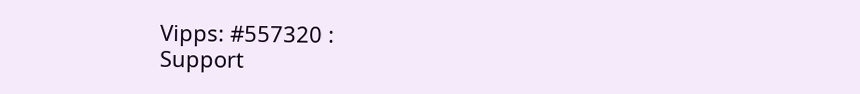Vipps: #557320 :
Support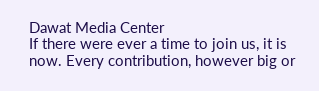Dawat Media Center
If there were ever a time to join us, it is now. Every contribution, however big or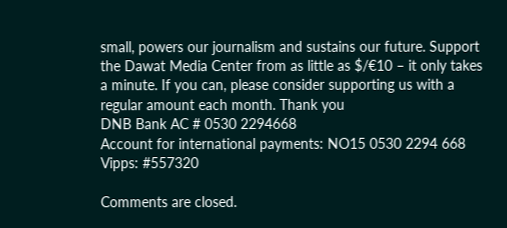small, powers our journalism and sustains our future. Support the Dawat Media Center from as little as $/€10 – it only takes a minute. If you can, please consider supporting us with a regular amount each month. Thank you
DNB Bank AC # 0530 2294668
Account for international payments: NO15 0530 2294 668
Vipps: #557320

Comments are closed.